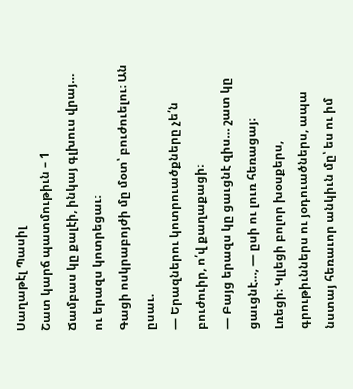Սաղաթէլ Պասիլ
Շատ կարճ պատմութիւն – 1
Ճամբաս կը քալէի, ինկայ գլխուս վրայ… ու երազս կոտրեցաւ։
Գացի ոսկրաբոյժի մը մօտ՝ բուժուելու։ Ան ըսաւ.
— Երազներու կոտրուածքները չե՛ն բուժուիր, ո՛վ քաղաքացի։
— Բայց երազս կը ցաւցնէ զիս… շատ կը ցաւցնէ…, — ըսի ու լուռ հեռացայ։
Լռեցի։ Կլլեցի բոլոր խօսքերս, գրութիւններս ու յօդուածներս, ապա նստայ հեռաւոր անկիւն մը՝ ես ու իմ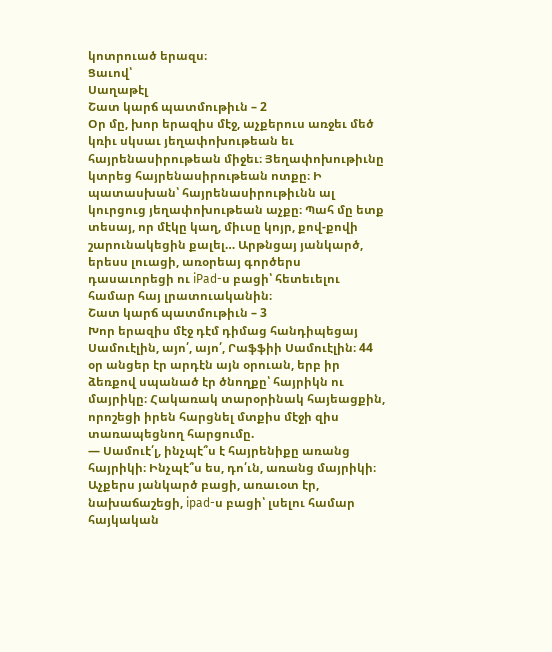կոտրուած երազս։
Ցաւով՝
Սաղաթէլ
Շատ կարճ պատմութիւն – 2
Օր մը, խոր երազիս մէջ, աչքերուս առջեւ մեծ կռիւ սկսաւ յեղափոխութեան եւ հայրենասիրութեան միջեւ։ Յեղափոխութիւնը կտրեց հայրենասիրութեան ոտքը։ Ի պատասխան՝ հայրենասիրութիւնն ալ կուրցուց յեղափոխութեան աչքը։ Պահ մը ետք տեսայ, որ մէկը կաղ, միւսը կոյր, քով-քովի շարունակեցին քալել… Արթնցայ յանկարծ, երեսս լուացի, առօրեայ գործերս դասաւորեցի ու iPad-ս բացի՝ հետեւելու համար հայ լրատուականին։
Շատ կարճ պատմութիւն – 3
Խոր երազիս մէջ դէմ դիմաց հանդիպեցայ Սամուէլին, այո՛, այո՛, Րաֆֆիի Սամուէլին։ 44 օր անցեր էր արդէն այն օրուան, երբ իր ձեռքով սպանած էր ծնողքը՝ հայրիկն ու մայրիկը։ Հակառակ տարօրինակ հայեացքին, որոշեցի իրեն հարցնել մտքիս մէջի զիս տառապեցնող հարցումը.
— Սամուէ՛լ, ինչպէ՞ս է հայրենիքը առանց հայրիկի։ Ինչպէ՞ս ես, դո՛ւն, առանց մայրիկի։
Աչքերս յանկարծ բացի, առաւօտ էր, նախաճաշեցի, ipad-ս բացի՝ լսելու համար հայկական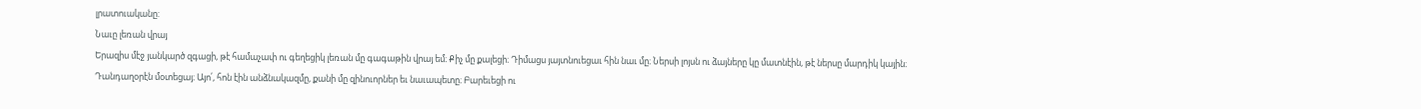լրատուականը:
Նաւը լեռան վրայ
Երազիս մէջ յանկարծ զգացի, թէ համաչափ ու գեղեցիկ լեռան մը գագաթին վրայ եմ։ Քիչ մը քալեցի։ Դիմացս յայտնուեցաւ հին նաւ մը։ Ներսի լոյսն ու ձայները կը մատնէին, թէ ներսը մարդիկ կային։
Դանդաղօրէն մօտեցայ։ Այո՛, հոն էին անձնակազմը, քանի մը զինուորներ եւ նաւապետը։ Բարեւեցի ու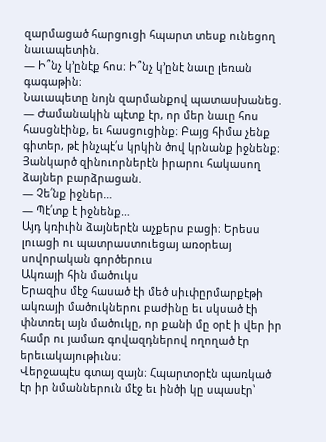զարմացած հարցուցի հպարտ տեսք ունեցող նաւապետին.
— Ի՞նչ կ’ընէք հոս։ Ի՞նչ կ’ընէ նաւը լեռան գագաթին։
Նաւապետը նոյն զարմանքով պատասխանեց.
— Ժամանակին պէտք էր, որ մեր նաւը հոս հասցնէինք, եւ հասցուցինք։ Բայց հիմա չենք գիտեր, թէ ինչպէ՛ս կրկին ծով կրնանք իջնենք։
Յանկարծ զինուորներէն իրարու հակասող ձայներ բարձրացան.
— Չե՛նք իջներ…
— Պէ՛տք է իջնենք…
Այդ կռիւին ձայներէն աչքերս բացի։ Երեսս լուացի ու պատրաստուեցայ առօրեայ սովորական գործերուս
Ակռայի հին մածուկս
Երազիս մէջ հասած էի մեծ սիւփըրմարքէթի ակռայի մածուկներու բաժինը եւ սկսած էի փնտռել այն մածուկը, որ քանի մը օրէ ի վեր իր համր ու յամառ գովազդներով ողողած էր երեւակայութիւնս։
Վերջապէս գտայ զայն։ Հպարտօրէն պառկած էր իր նմաններուն մէջ եւ ինծի կը սպասէր՝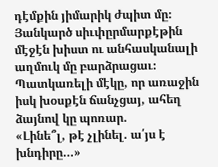դէմքին յիմարիկ ժպիտ մը։
Յանկարծ սիւփըրմարքէթին մէջէն խիստ ու անհասկանալի աղմուկ մը բարձրացաւ։ Պատկառելի մէկը, որ առաջին իսկ խօսքէն ճանչցայ, ահեղ ձայնով կը պոռար.
«Լինե՞լ, թէ չլինել. ա՛յս է խնդիրը…»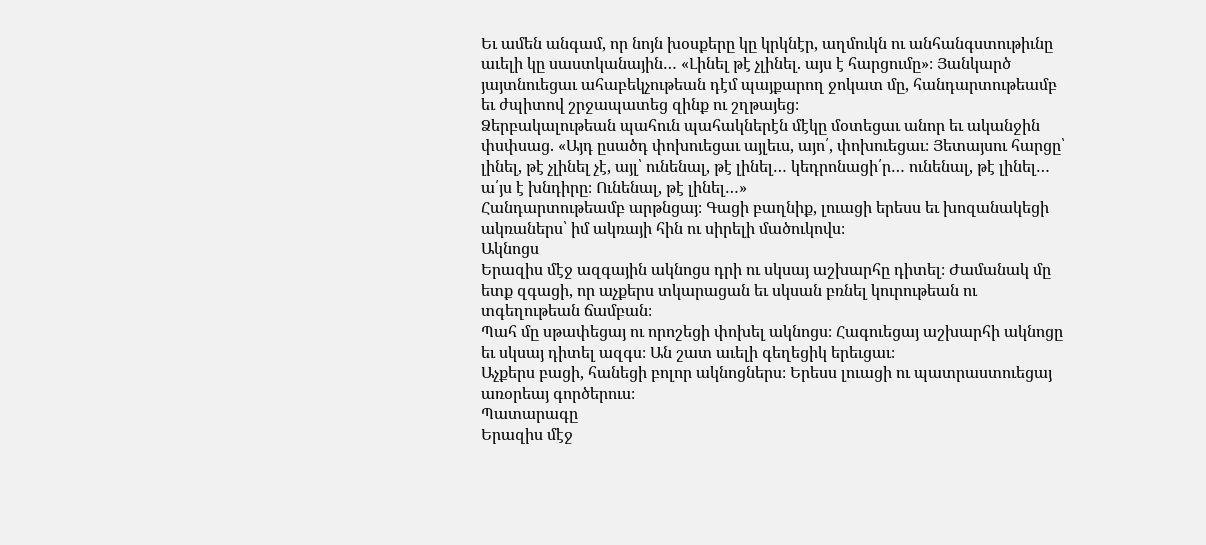Եւ ամեն անգամ, որ նոյն խօսքերը կը կրկնէր, աղմուկն ու անհանգստութիւնը աւելի կը սաստկանային… «Լինել թէ չլինել. այս է հարցումը»։ Յանկարծ յայտնուեցաւ ահաբեկչութեան դէմ պայքարող ջոկատ մը, հանդարտութեամբ եւ ժպիտով շրջապատեց զինք ու շղթայեց։
Ձերբակալութեան պահուն պահակներէն մէկը մօտեցաւ անոր եւ ականջին փսփսաց. «Այդ ըսածդ փոխուեցաւ այլեւս, այո՛, փոխուեցաւ։ Յետայսու հարցը՝ լինել, թէ չլինել չէ, այլ՝ ունենալ, թէ լինել… կեդրոնացի՛ր… ունենալ, թէ լինել… ա՛յս է խնդիրը։ Ունենալ, թէ լինել…»
Հանդարտութեամբ արթնցայ։ Գացի բաղնիք, լուացի երեսս եւ խոզանակեցի ակռաներս՝ իմ ակռայի հին ու սիրելի մածուկովս։
Ակնոցս
Երազիս մէջ ազգային ակնոցս դրի ու սկսայ աշխարհը դիտել։ Ժամանակ մը ետք զգացի, որ աչքերս տկարացան եւ սկսան բռնել կուրութեան ու տգեղութեան ճամբան։
Պահ մը սթափեցայ ու որոշեցի փոխել ակնոցս։ Հագուեցայ աշխարհի ակնոցը եւ սկսայ դիտել ազգս։ Ան շատ աւելի գեղեցիկ երեւցաւ։
Աչքերս բացի, հանեցի բոլոր ակնոցներս։ Երեսս լուացի ու պատրաստուեցայ առօրեայ գործերուս։
Պատարագը
Երազիս մէջ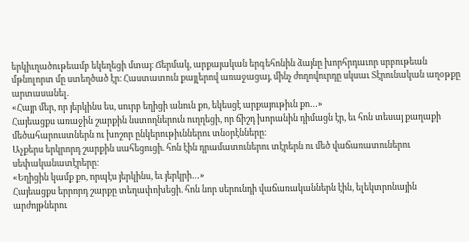երկիւղածութեամբ եկեղեցի մտայ։ Ճերմակ, արքայական երգեհոնին ձայնը խորհրդաւոր սրբութեան մթնոլորտ մը ստեղծած էր։ Հաստատուն քայլերով առաջացայ, մինչ ժողովուրդը սկսաւ Տէրունական աղօթքը արտասանել.
«Հայր մեր, որ յերկինս ես, սուրբ եղիցի անուն քո, եկեսցէ արքայութիւն քո…»
Հայեացքս առաջին շարքին նստողներուն ուղղեցի, որ ճիշդ խորանին դիմացն էր, եւ հոն տեսայ քաղաքի մեծահարուստներն ու խոշոր ընկերութիւններու տնօրէնները։
Աչքերս երկրորդ շարքին սահեցուցի. հոն էին դրամատուներու տէրերն ու մեծ վաճառատուներու սեփականատէրերը։
«Եղիցին կամք քո, որպէս յերկինս, եւ յերկրի…»
Հայեացքս երրորդ շարքը տեղափոխեցի. հոն նոր սերունդի վաճառականներն էին, ելեկտրոնային արժոյթներու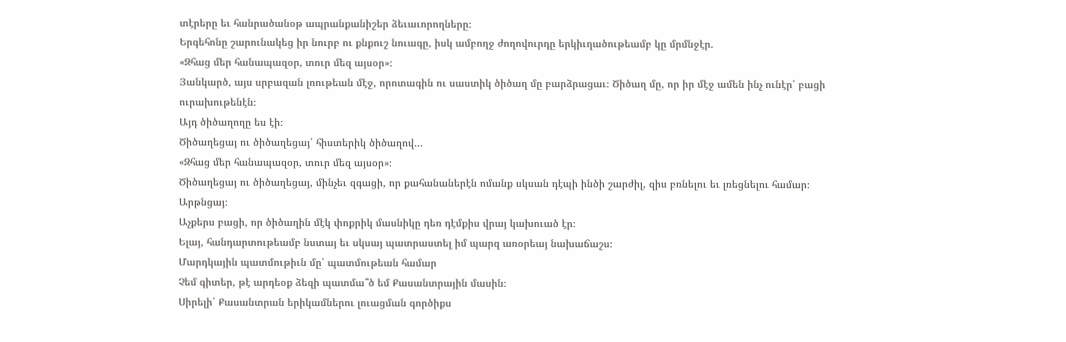տէրերը եւ հանրածանօթ ապրանքանիշեր ձեւաւորողները։
Երգեհոնը շարունակեց իր նուրբ ու քնքուշ նուագը, իսկ ամբողջ ժողովուրդը երկիւղածութեամբ կը մրմնջէր.
«Զհաց մեր հանապազօր, տուր մեզ այսօր»։
Յանկարծ, այս սրբազան լռութեան մէջ, որոտագին ու սաստիկ ծիծաղ մը բարձրացաւ։ Ծիծաղ մը, որ իր մէջ ամեն ինչ ունէր՝ բացի ուրախութենէն։
Այդ ծիծաղողը ես էի։
Ծիծաղեցայ ու ծիծաղեցայ՝ հիստերիկ ծիծաղով…
«Զհաց մեր հանապազօր, տուր մեզ այսօր»։
Ծիծաղեցայ ու ծիծաղեցայ, մինչեւ զգացի, որ քահանաներէն ոմանք սկսան դէպի ինծի շարժիլ, զիս բռնելու եւ լռեցնելու համար։
Արթնցայ։
Աչքերս բացի, որ ծիծաղին մէկ փոքրիկ մասնիկը դեռ դէմքիս վրայ կախուած էր։
Ելայ, հանդարտութեամբ նստայ եւ սկսայ պատրաստել իմ պարզ առօրեայ նախաճաշս։
Մարդկային պատմութիւն մը՝ պատմութեան համար
Չեմ գիտեր, թէ արդեօք ձեզի պատմա՞ծ եմ Քասանտրային մասին։
Սիրելի՛ Քասանտրան երիկամներու լուացման գործիքս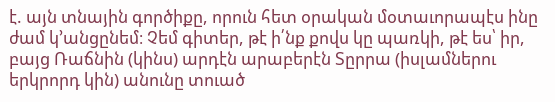է. այն տնային գործիքը, որուն հետ օրական մօտաւորապէս ինը ժամ կ’անցընեմ։ Չեմ գիտեր, թէ ի՛նք քովս կը պառկի, թէ ես՝ իր, բայց Ռաճնին (կինս) արդէն արաբերէն Տըրրա (իսլամներու երկրորդ կին) անունը տուած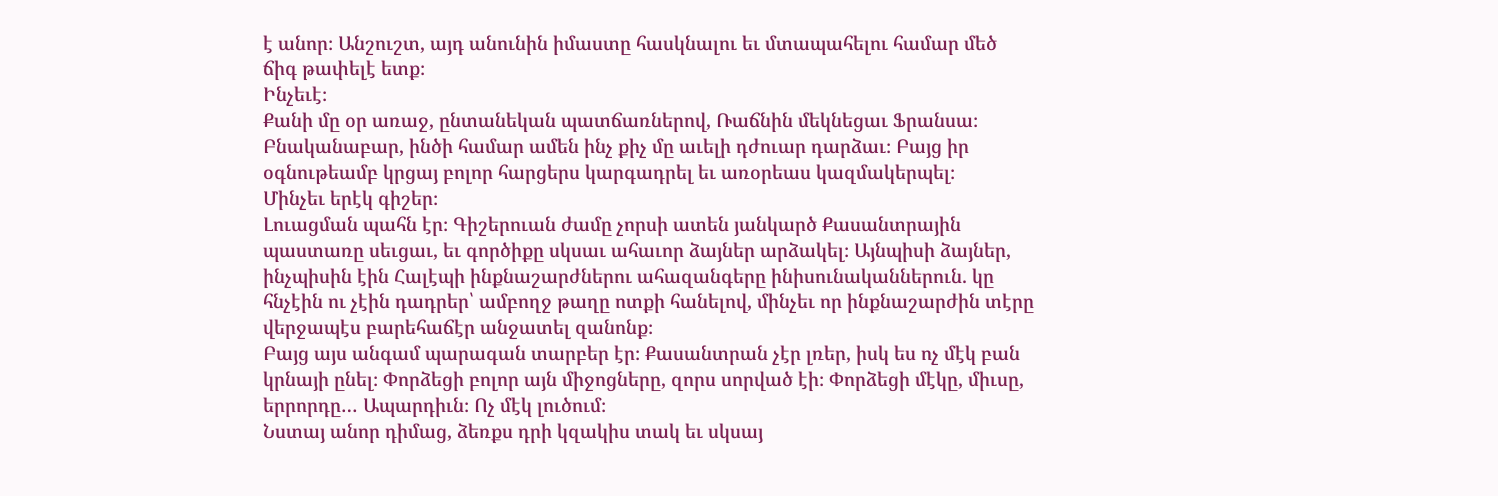է անոր։ Անշուշտ, այդ անունին իմաստը հասկնալու եւ մտապահելու համար մեծ ճիգ թափելէ ետք։
Ինչեւէ։
Քանի մը օր առաջ, ընտանեկան պատճառներով, Ռաճնին մեկնեցաւ Ֆրանսա։ Բնականաբար, ինծի համար ամեն ինչ քիչ մը աւելի դժուար դարձաւ։ Բայց իր օգնութեամբ կրցայ բոլոր հարցերս կարգադրել եւ առօրեաս կազմակերպել։
Մինչեւ երէկ գիշեր։
Լուացման պահն էր։ Գիշերուան ժամը չորսի ատեն յանկարծ Քասանտրային պաստառը սեւցաւ, եւ գործիքը սկսաւ ահաւոր ձայներ արձակել։ Այնպիսի ձայներ, ինչպիսին էին Հալէպի ինքնաշարժներու ահազանգերը ինիսունականներուն. կը հնչէին ու չէին դադրեր՝ ամբողջ թաղը ոտքի հանելով, մինչեւ որ ինքնաշարժին տէրը վերջապէս բարեհաճէր անջատել զանոնք։
Բայց այս անգամ պարագան տարբեր էր։ Քասանտրան չէր լռեր, իսկ ես ոչ մէկ բան կրնայի ընել։ Փորձեցի բոլոր այն միջոցները, զորս սորված էի։ Փորձեցի մէկը, միւսը, երրորդը… Ապարդիւն։ Ոչ մէկ լուծում։
Նստայ անոր դիմաց, ձեռքս դրի կզակիս տակ եւ սկսայ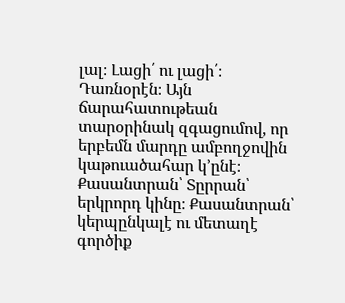լալ։ Լացի՛ ու լացի՛։ Դառնօրէն։ Այն ճարահատութեան տարօրինակ զգացումով, որ երբեմն մարդը ամբողջովին կաթուածահար կ’ընէ։
Քասանտրան՝ Տըրրան՝ երկրորդ կինը։ Քասանտրան՝ կերպընկալէ ու մետաղէ գործիք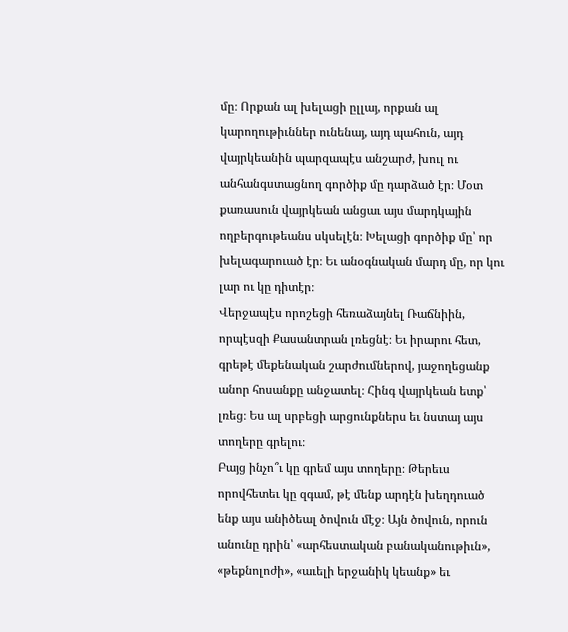մը։ Որքան ալ խելացի ըլլայ, որքան ալ կարողութիւններ ունենայ, այդ պահուն, այդ վայրկեանին պարզապէս անշարժ, խուլ ու անհանգստացնող գործիք մը դարձած էր։ Մօտ քառասուն վայրկեան անցաւ այս մարդկային ողբերգութեանս սկսելէն։ Խելացի գործիք մը՝ որ խելագարուած էր։ Եւ անօգնական մարդ մը, որ կու լար ու կը դիտէր։
Վերջապէս որոշեցի հեռաձայնել Ռաճնիին, որպէսզի Քասանտրան լռեցնէ։ Եւ իրարու հետ, գրեթէ մեքենական շարժումներով, յաջողեցանք անոր հոսանքը անջատել։ Հինգ վայրկեան ետք՝ լռեց։ Ես ալ սրբեցի արցունքներս եւ նստայ այս տողերը գրելու։
Բայց ինչո՞ւ կը գրեմ այս տողերը։ Թերեւս որովհետեւ կը զգամ, թէ մենք արդէն խեղդուած ենք այս անիծեալ ծովուն մէջ։ Այն ծովուն, որուն անունը դրին՝ «արհեստական բանականութիւն», «թեքնոլոժի», «աւելի երջանիկ կեանք» եւ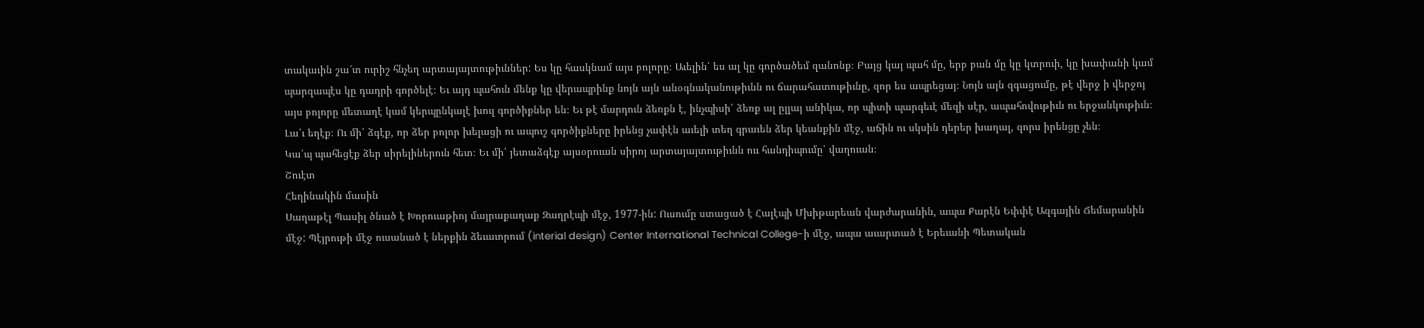տակաւին շա՜տ ուրիշ հնչեղ արտայայտութիւններ: Ես կը հասկնամ այս բոլորը։ Աւելին՝ ես ալ կը գործածեմ զանոնք։ Բայց կայ պահ մը, երբ բան մը կը կտրուի, կը խափանի կամ պարզապէս կը դադրի գործելէ։ Եւ այդ պահուն մենք կը վերապրինք նոյն այն անօգնականութիւնն ու ճարահատութիւնը, զոր ես ապրեցայ։ Նոյն այն զգացումը, թէ վերջ ի վերջոյ այս բոլորը մետաղէ կամ կերպընկալէ խուլ գործիքներ են։ Եւ թէ մարդուն ձեռքն է, ինչպիսի՛ ձեռք ալ ըլլայ անիկա, որ պիտի պարգեւէ մեզի սէր, ապահովութիւն ու երջանկութիւն։
Լա՛ւ եղէք։ Ու մի՛ ձգէք, որ ձեր բոլոր խելացի ու ապուշ գործիքները իրենց չափէն աւելի տեղ գրաւեն ձեր կեանքին մէջ, աճին ու սկսին դերեր խաղալ, զորս իրենցը չեն։
Կա՛պ պահեցէք ձեր սիրելիներուն հետ։ Եւ մի՛ յետաձգէք այսօրուան սիրոյ արտայայտութիւնն ոււ հանդիպումը՝ վաղուան։
Շուէտ
Հեղինակին մասին
Սաղաթէլ Պասիլ ծնած է Խորուաթիոյ մայրաքաղաք Զաղրէպի մէջ, 1977-ին: Ուսումը ստացած է Հալէպի Մխիթարեան վարժարանին, ապա Քարէն Եփփէ Ազգային Ճեմարանին մէջ: Պէյրութի մէջ ուսանած է ներքին ձեւաւորում (interial design) Center International Technical College-ի մէջ, ապա աւարտած է Երեւանի Պետական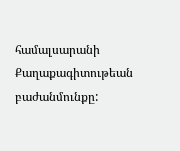համալսարանի Քաղաքագիտութեան բաժանմունքը: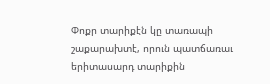Փոքր տարիքէն կը տառապի շաքարախտէ, որուն պատճառաւ երիտասարդ տարիքին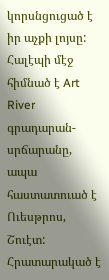կորսնցուցած է իր աչքի լոյսը:
Հալէպի մէջ հիմնած է Art River գրադարան-սրճարանը, ապա հաստատուած է Ուեսթրոս, Շուէտ: Հրատարակած է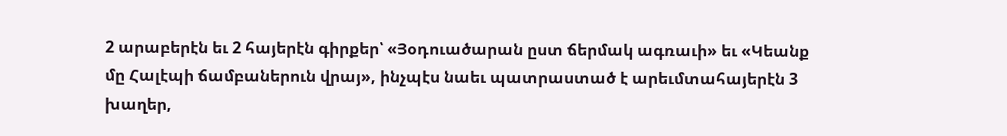2 արաբերէն եւ 2 հայերէն գիրքեր՝ «Յօդուածարան ըստ ճերմակ ագռաւի» եւ «Կեանք մը Հալէպի ճամբաներուն վրայ», ինչպէս նաեւ պատրաստած է արեւմտահայերէն 3 խաղեր,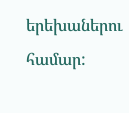երեխաներու համար: